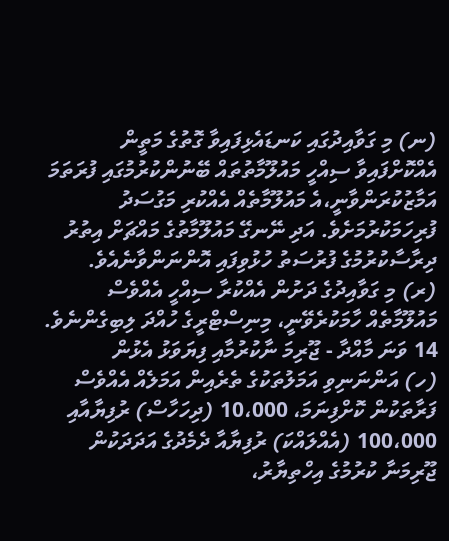(ނ) މި ގަވާއިދުގައި ކަނޑައެޅިފައިވާ ގޮތުގެ މަތީން އެއްކޮށްފައިވާ ސިއްހީ މައުލޫމާތުތައް ބޭނުންކުރުމުގައި ފުރަތަމަ އަމާޒުކުރަންވާނީ،އެ މައުލޫމާތެއް އެއްކުރި މަގުސަދު ފުރިހަމަކުރުމަށެވެ. އަދި ނޭނގޭ މައުލޫމާތުގެ މައްޗަށް އިތުރު ދިރާސާކުރުމުގެ ފުރުސަތު ހުޅުވިފައި އޮންނަންވާނެއެވެ.
(ރ) މި ގަވާއިދުގެ ދަށުން އެއްކުރާ ސިއްހީ އެއްވެސް މައުލޫމާތެއް ހާމަކުރެވޭނީ، މިނިސްޓްރީގެ ހުއްދަ ލިބިގެންނެވެ.
14 ވަނަ މާއްދާ - ޖޫރިމަ ނާކުރުމާއި ފިޔަވަޅު އެޅުން
(ހ) އަންނަނިވި އަމަލުތަކުގެ ތެރެއިން އަމަލެއް އެއްވެސް ފަރާތަކުން ކޮށްފިނަމަ، 10،000 (ދިހަހާސް) ރުފިޔާއާއި 100،000 (އެއްލައްކަ) ރުފިޔާއާ ދެމެދުގެ އަދަދަކުން ޖޫރިމަނާ ކުރުމުގެ އިހްތިޔާރު،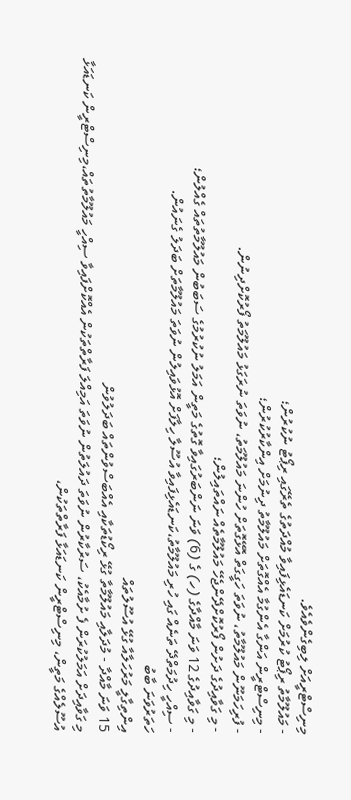މިނިސްޓްރީއަށް ލިބިގެންވެއެވެ.
- މައުލޫމާތު ރިޕޯޓު ކުރުމަށް ކަނޑައެޅިފައިވާ މުއްދަތުގެ ތެރޭގައި ރިޕޯޓު ނުކުރުން؛
- މިނިސްޓްރީން އަންގާ އެންގުމާ އެއްގޮތަށް މައުލޫމާތު ދިނުމަށް އިންކާރުކުރުން؛
- ފުރިހަމަނޫން މައުލޫމާތު، ނުވަތަ ހަގީގަތް އޮޅޭގޮތަށް ހުންނަ މައުލޫމަތު، ނުވަތަ ނުރަގަޅު މައުލޫމަތު ފޯރުކޮށްދިނުން.
- މި ގަވާއިދުގެ ދަށުން ފޯރުކޮށްދޭންޖެހޭ މައުލޫމާތެއް ނައްތައިލުން؛
- މި ގަވާއިދުގެ 12 ވަނަ މާއްދާގެ (ހ) ގެ (6) ވަނަ ނަންބަރުގައިވާ ގޮތުގެ މަތީން އަމަލު ނުކުރުމުގެ ސަބަބުން މައުލޫމާތުތައް ގެއްލުން؛
- ސިއްހީ ހިދުމަތްދޭ ތަނެއް ގައި ހުރި މައުލޫމާތު،ކަނޑައެޅިފައިވާ އުސޫލާ ހިލާފަށް އޮޅުވައިލުން ނުވަތަ މައުލޫމާތަށް ބަދަލު ގެނައުން.
ހަތަރުވަނަ ބާބު
އިންތިގާލީ މަރުހަލާއާ ގުޅޭ އުސޫލުތައް
15 ވަނަ މާއްދާ - މުދަލާއި މައުލޫމާތާ ގުޅޭ ރިކޯޑުތަކާއި އެއްބަސްވުންތައް ބަދަލުވުން
މި ގަވާއިދަށް އަމަލުކުރަން ފެ ށުމާއެކު، ސަރުކާރުން ނުވަތަ ދައުލަތުން ނުވަތަ އަމިއްލަ ފަރާތްތަކުން އެއްކޮށްފައިވާ ސިއްހީ މައުލޫމާތުތައް،މިނިސްޓްރީން ކަނޑައަޅާ އުސޫލެއްގެ މަތީން، މިނިސްޓްރީން ކަނޑައަޅާ ފަރާތްތަކުން،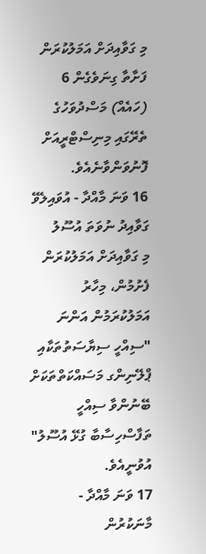މި ގަވާއިދަށް އަމަލުކުރަން ފަށާތާ ގިނަވެގެން 6 (ހައެއް) މަސްދުވަހުގެ ތެރޭގައި މިނިސްޓްރީއަށް ފޮނުވަންވާނެއެވެ.
16 ވަނަ މާއްދާ - އުވައިލެވޭ ގަވާއިދު ނުވަތަ އުސޫލު
މި ގަވާއިދަށް އަމަލުކުރަން ފެށުމުން، މިހާރު އަމަލުކުރަމުން އަންނަ "ސިއްހީ ސިޔާސަތުތަކާއި ޕްލޭނިންގ މަސައްކަތްތަކަށް ބޭނުންވާ ސިއްހީ ތަފާސްހިސާބާ ގުޅޭ އުސޫލު" އުވުނީއެވެ.
17 ވަނަ މާއްދާ - މާނަކުރުން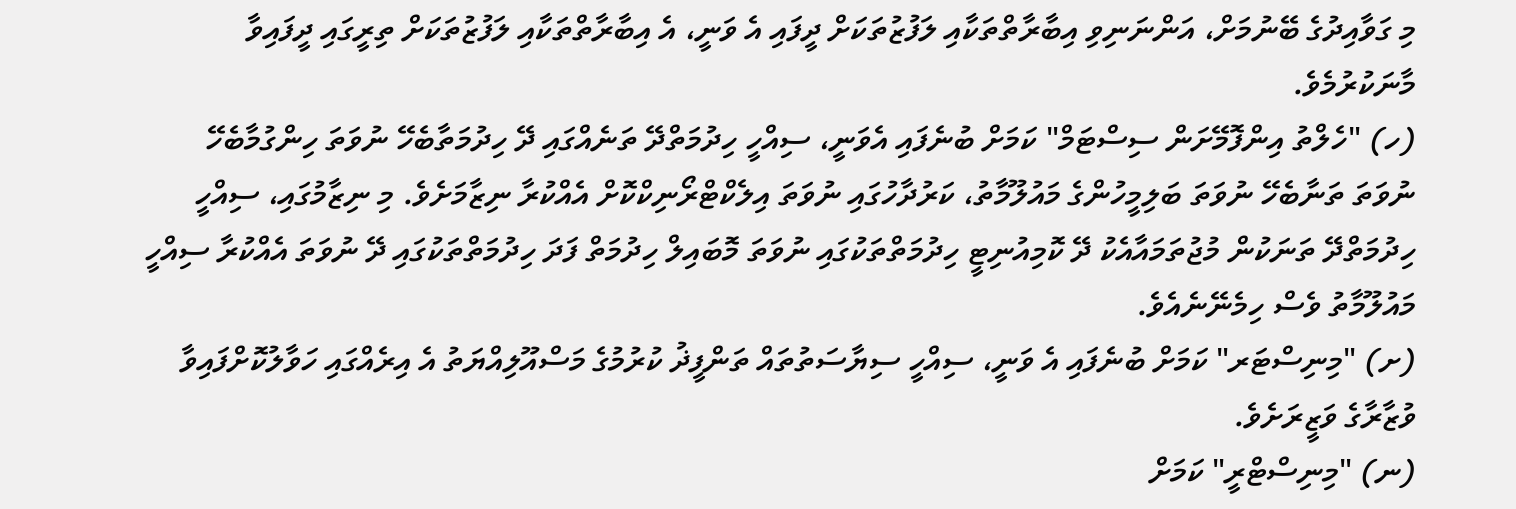މި ގަވާއިދުގެ ބޭނުމަށް، އަންނަނިވި އިބާރާތްތަކާއި ލަފުޒުތަކަށް ދީފައި އެ ވަނީ، އެ އިބާރާތްތަކާއި ލަފުޒުތަކަށް ތިރީގައި ދީފައިވާ މާނަކުރުމެވެ.
(ހ) "ހެލްތު އިންފޮމޭށަން ސިސްޓަމް" ކަމަށް ބުނެފައި އެވަނީ، ސިއްހީ ހިދުމަތްދޭ ތަނެއްގައި ދޭ ހިދުމަތާބެހޭ ނުވަތަ ހިންގުމާބެހޭ ނުވަތަ ތަނާބެހޭ ނުވަތަ ބަލިމީހުންގެ މައުލޫމާތު، ކަރުދާހުގައި ނުވަތަ އިލެކްޓްރޯނިކްކޮށް އެއްކުރާ ނިޒާމަށެވެ. މި ނިޒާމުގައި، ސިއްހީ ހިދުމަތްދޭ ތަނަކުން މުޖުތަމައާއެކު ދޭ ކޮމިއުނިޓީ ހިދުމަތްތަކުގައި ނުވަތަ މޮބައިލް ހިދުމަތް ފަދަ ހިދުމަތްތަކުގައި ދޭ ނުވަތަ އެއްކުރާ ސިއްހީ މައުލޫމާތު ވެސް ހިމެނޭނެއެވެ.
(ށ) "މިނިސްޓަރ" ކަމަށް ބުނެފައި އެ ވަނީ، ސިއްހީ ސިޔާސަތުތައް ތަންފީޛު ކުރުމުގެ މަސްއޫލިއްޔަތު އެ އިރެއްގައި ހަވާލުކޮށްފައިވާ ވުޒާރާގެ ވަޒީރަށެވެ.
(ނ) "މިނިސްޓްރީ" ކަމަށް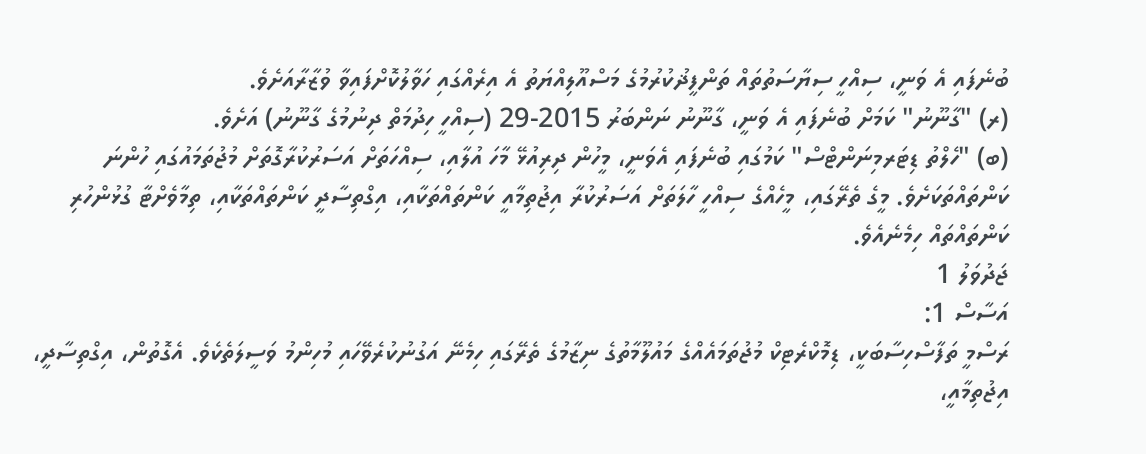ބުނެފައި އެ ވަނީ، ސިއްހީ ސިޔާސަތުތައް ތަންފީޛުކުރުމުގެ މަސްއޫލިއްޔަތު އެ އިރެއްގައި ހަވާލުކޮށްފައިވާ ވުޒާރާއަށެވެ.
(ރ) "ގާނޫނު" ކަމަށް ބުނެފައި އެ ވަނީ، ގާނޫނު ނަންބަރު 2015-29 (ސިއްހީ ހިދުމަތް ދިނުމުގެ ގާނޫނު) އަށެވެ.
(ބ) "ހެލްތު ޑިޓަރމިނަންޓްސް" ކަމުގައި ބުނެފައި އެވަނީ، މީހުން ދިރިއުޅޭ މާހަ އުލާއި، ސިއްހަތަށް އަސަރުކުރާގޮތަށް މުޖުތަމައުގައި ހުންނަ ކަންތައްތަކަށެވެ. މީގެ ތެރޭގައި، މީހެއްގެ ސިއްހީ ހާލަތަށް އަސަރުކުރާ އިޖުތިމާއީ ކަންތައްތަކާއި، އިގްތިސާދީ ކަންތައްތަކާއި، ތިމާވެށްޓާ ގުޅުންހުރި ކަންތައްތައް ހިމެނެއެވެ.
ޖަދުވަލު 1
އަސާސް 1:
ރަސްމީ ތަފާސްހިސާބަކީ، ޑިމޮކްރެޓިކް މުޖުތަމައެއްގެ މައުލޫމާތުގެ ނިޒާމުގެ ތެރޭގައި ހިމެނޭ އަގުނުކުރެވޭހައި މުހިންމު ވަސީލަތެކެވެ. އެގޮތުން، އިގްތިސާދީ، އިޖުތިމާއީ،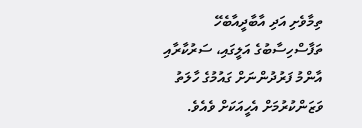ތިމާވެށި އަދި އާބާދީއާބެހޭ ތަފާސްހިސާބުގެ އަލީގައި، ސަރުކާރާއި އާންމު ފަރުދުންނަށް ގައުމުގެ ހާލަތު ވަޒަންކުރުމަށް އެހީއަކަށް ވެއެވެ.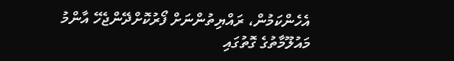އެހެންކަމުން، ރައްޔިތުންނަށް ފޯރުކޮށްދޭންޖެހޭ އާންމު މައުލޫމާތުގެ ގޮތުގައި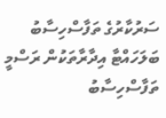ސަރުކާރުގެ ތަފާސްހިސާބު ބަލަހައްޓާ އިދާރާތަކުން ރަސްމީ ތަފާސްހިސާބު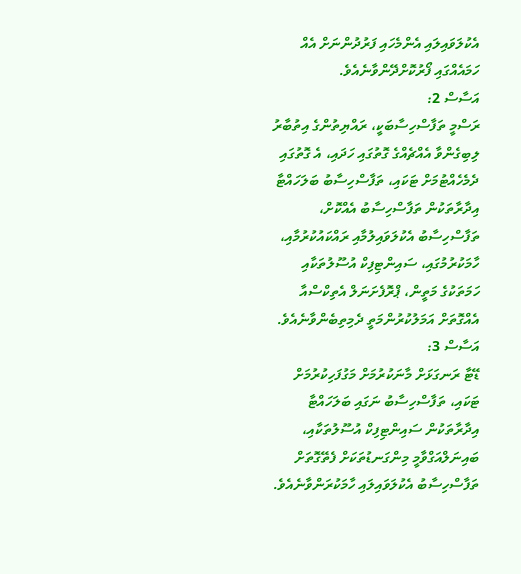އެކުލަވައިލައި އެންމެހައި ފަރުދުންނަށް އެއް ހަމައެއްގައި ފޯރުކޮށްދޭންވާނެއެވެ.
އަސާސް 2:
ރަސްމީ ތަފާސްހިސާބަކީ، ރައްޔިތުންގެ އިތުބާރު ލިބިގެންވާ އެއްޗެއްގެ ގޮތުގައި ހަދައި، އެ ގޮތުގައި ދެމެހެއްޓުމަށް ޓަކައި، ތަފާސްހިސާބު ބަލަހައްޓާ އިދާރާތަކުން ތަފާސްހިސާބު އެއްކޮށް، ތަފާސްހިސާބު އެކުލަވައިލުމާއި ރައްކައުކުރުމާއި، ހާމަކުރުމުގައި، ސައިންޓިފިކް އުސޫލުތަކާއި ހަމަތަކުގެ މަތީން، ޕްރޮފެށަނަލް އެތިކްސްއާ އެއްގޮތަށް އަމަލުކުރުންމަތީ ދެމިތިބެންވާނެއެވެ.
އަސާސް 3:
ޑޭޓާ ރަނގަޅަށް މާނަކުރުމަށް މަގުފަހިކުރުމަށް ޓަކައި، ތަފާސްހިސާބު ނަގައި ބަލަހައްޓާ އިދާރާތަކުން ސައިންޓިފިކް އުސޫލުތަކާއި، ބައިނަލްއަގްވާމީ މިންގަނޑުތަކަށް ފެތޭގޮތަށް ތަފާސްހިސާބު އެކުލަވައިލައި ހާމަކުރަންވާނެއެވެ.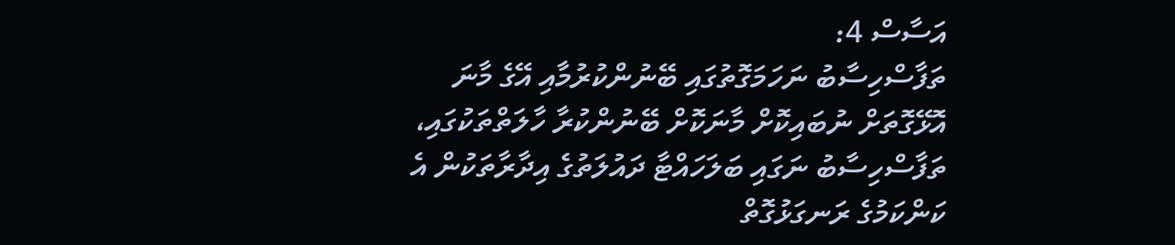އަސާސް 4:
ތަފާސްހިސާބު ނަހަމަގޮތުގައި ބޭނުންކުރުމާއި އޭގެ މާނަ އޮޅޭގޮތަށް ނުބައިކޮށް މާނަކޮށް ބޭނުންކުރާ ހާލަތްތަކުގައި، ތަފާސްހިސާބު ނަގައި ބަލަހައްޓާ ދައުލަތުގެ އިދާރާތަކުން އެ ކަންކަމުގެ ރަނގަޅުގޮތް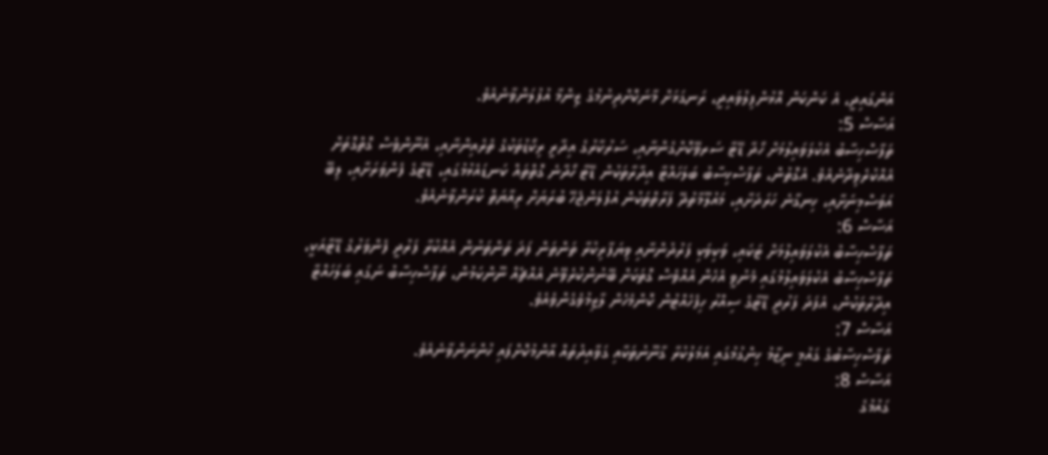އަންގައިދީ، އެ ކަންކަން އޮޅުންފިލުވައިދީ، ރަނގަޅަށް މާނަކޮށްދިނުމުގެ ޒިންމާ އުފުލަންވާނެއެވެ.
އަސާސް 5:
ތަފާސްހިސާބު އެކުލަވައިލުމަށް ހޯދާ ޑޭޓާ ސަރވޭކޮށްގެންނާއި، ސަރުކާރުގެ އިދާރީ ރިކޯޑުތަކުގެ ތެރެއިންނާއި، އެނޫންވެސް ގޮތްގޮތަށް އެއްކުރެވިދާނެއެވެ. އެގޮތުން، ތަފާސްހިސާބު ބަލަހައްޓާ އިދާރާތަކުން ޑޭޓާ ހޯދާނެ ގޮތްތައް ކަނޑައެޅުމުގައި، ޑޭޓާގެ ފެންވަރަށާއި، ލިބޭ އަވަސްމިނަށާއި، ހިނގާނެ ހަރަދަށާއި، މައުލޫމާތުދޭ ފަރާތްތަކުން އުފުލަންޖެހޭ ބުރަޔަށް ރިއާޔަތް ކުރަންވާނެއެވެ.
އަސާސް 6:
ތަފާސްހިސާބު އެކުލަވައިލުމަށް ޓަކައި، ވަކިވަކި ފަރުދުންނާއި ވިޔަފާރިކުރާ ތަންތަން ފަދަ ތަންތަނުން އެއްކުރާ ފަރުދީ ފެންވަރުގެ ޑޭޓާއަކީ، ތަފާސްހިސާބު އެކުލަވައިލުމުގައި މެނުވީ އެހެން އެއްވެސް ގޮތަކަށް ބޭނުންކުރެވޭނެ އެއްޗެއް ނޫންކަމުން، ތަފާސްހިސާބު ނަގައި ބަލަހައްޓާ އިދާރާތަކުން، އެފަދަ ފަރުދީ ޑޭޓާގެ ސިއްރު ހިފެހެއްޓުން ކޮންމެހެން ލާޒިމުވެގެންވެއެވެ.
އަސާސް 7:
ތަފާސްހިސާބުގެ ގައުމީ ނިޒާމު ހިންގުމުގައި އަމަލުކުރާ ގާނޫނުތަކާއި ގަވާއިދުތައް އާންމުކޮށްފައި ހުންނަންވާނެއެވެ.
އަސާސް 8:
ގައުމުގެ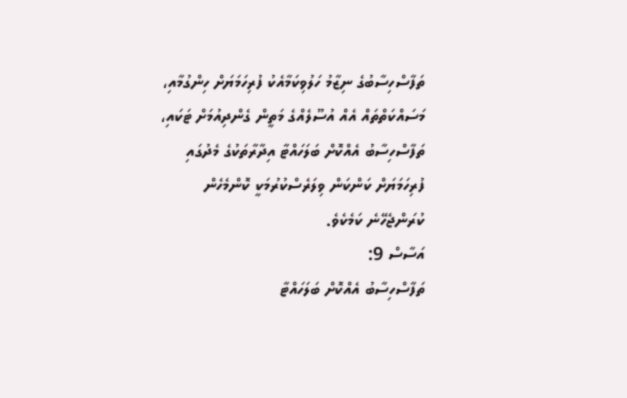ތަފާސްހިސާބުގެ ނިޒާމު ހަލުވިކަމާއެކު ފުރިހަމަޔަށް ހިންގުމާއި، މަސައްކަތްތައް އެއް އުސޫލެއްގެ މަތީން ގެންދިއުމަށް ޓަކައި، ތަފާސްހިސާބު އެއްކޮށް ބަލަހައްޓާ އިދާރާތަކުގެ މެދުގައި ފުރިހަމަޔަށް ކަންކަން ވިލަރެސްކުރުމަކީ ކޮންމެހެން ކުރަންޖެހޭނެ ކަމެކެވެ.
އަސާސް 9:
ތަފާސްހިސާބު އެއްކޮށް ބަލަހައްޓާ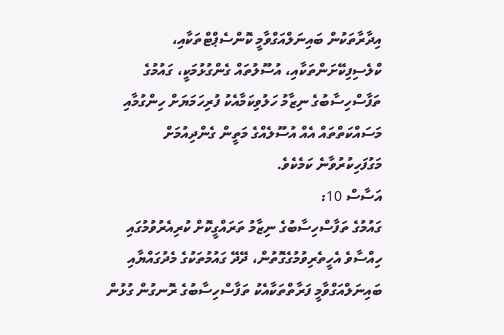އިދާރާތަކުން ބައިނަލްއަގްވާމީ ކޮންސެޕްޓްތަކާއި، ކްލެސިފިކޭށަންތަކާއި، އުސޫލުތައް ގެންގުޅުމަކީ، ގައުމުގެ ތަފާސްހިސާބުގެ ނިޒާމު ހަލުވިކަމާއެކު ފުރިހަމަޔަށް ހިންގުމާއި މަސައްކަތްތައް އެއް އުސޫލެއްގެ މަތީން ގެންދިއުމަށް މަގުފަހިކުރުވާނެ ކަމެކެވެ.
އަސާސް 10:
ގައުމުގެ ތަފާސްހިސާބުގެ ނިޒާމު ތަރައްގީކޮށް ކުރިއެރުވުމުގައި ހިއްސާވެ އެހީތެރިވުމުގެގޮތުން، ދޭދޭ ގައުމުތަކުގެ މެދުގައްޔާއި ބައިނަލްއަގްވާމީ ފަރާތްތަކާއެކު ތަފާސްހިސާބުގެ ރޮނގުން ގުޅުން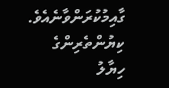ގާއިމުކުރަންވާނެއެވެ.
ކިޔުންތެރިންގެ ހިޔާލު